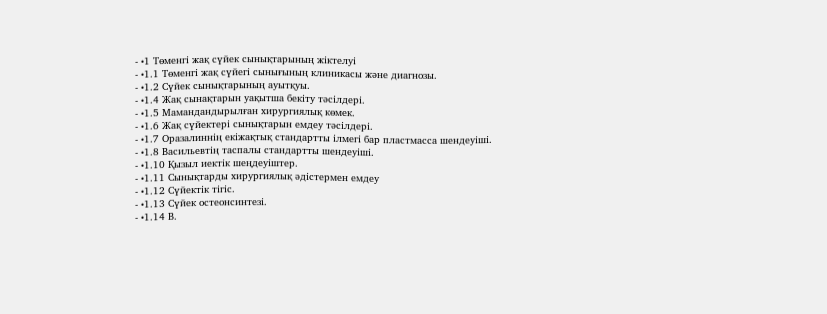- •1 Төменгі жақ сүйек сынықтарының жіктелуі
- •1.1 Төменгі жақ сүйегі сынығының клиникасы және диагнозы.
- •1.2 Сүйек сынықтарының ауытқуы.
- •1.4 Жақ сынақтарын уақытша бекіту тәсілдері.
- •1.5 Мамандандырылған хирургиялық көмек.
- •1.6 Жақ сүйектері сынықтарын емдеу тәсілдері.
- •1.7 Оразалиннің екіжақтық стандартты ілмегі бар пластмасса шендеуіші.
- •1.8 Васильевтің таспалы стандартты шендеуіші.
- •1.10 Қызыл иектік шеңдеуіштер.
- •1.11 Сынықтарды хирургиялық әдістермен емдеу
- •1.12 Сүйектік тігіс.
- •1.13 Сүйек остеонсинтезі.
- •1.14 В.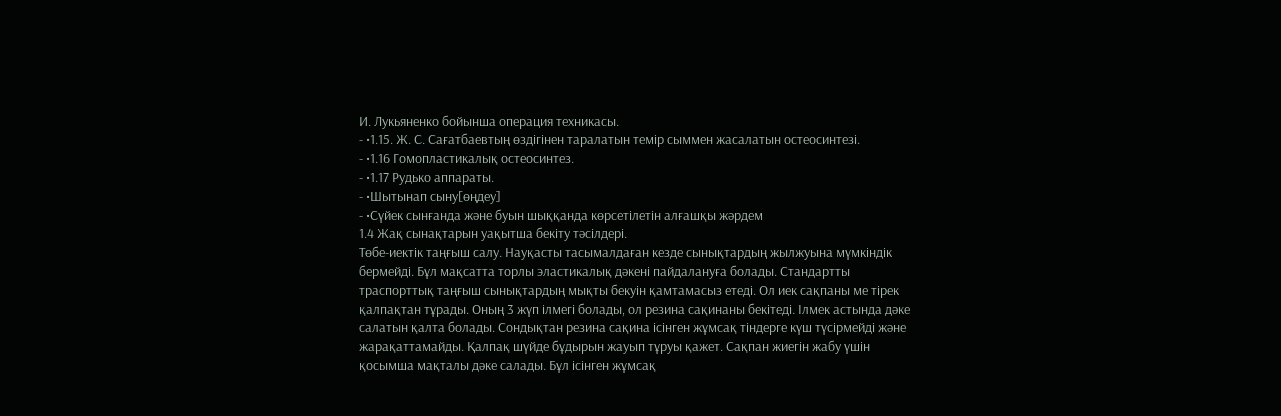И. Лукьяненко бойынша операция техникасы.
- •1.15. Ж. С. Сағатбаевтың өздігінен таралатын темір сыммен жасалатын остеосинтезі.
- •1.16 Гомопластикалық остеосинтез.
- •1.17 Рудько аппараты.
- •Шытынап сыну[өңдеу]
- •Сүйек сынғанда және буын шыққанда көрсетілетін алғашқы жәрдем
1.4 Жақ сынақтарын уақытша бекіту тәсілдері.
Төбе-иектік таңғыш салу. Науқасты тасымалдаған кезде сынықтардың жылжуына мүмкіндік бермейді. Бұл мақсатта торлы эластикалық дәкені пайдалануға болады. Стандартты траспорттық таңғыш сынықтардың мықты бекуін қамтамасыз етеді. Ол иек сақпаны ме тірек қалпақтан тұрады. Оның 3 жүп ілмегі болады, ол резина сақинаны бекітеді. Ілмек астында дәке салатын қалта болады. Сондықтан резина сақина ісінген жұмсақ тіндерге күш түсірмейді және жарақаттамайды. Қалпақ шүйде бұдырын жауып тұруы қажет. Сақпан жиегін жабу үшін қосымша мақталы дәке салады. Бұл ісінген жұмсақ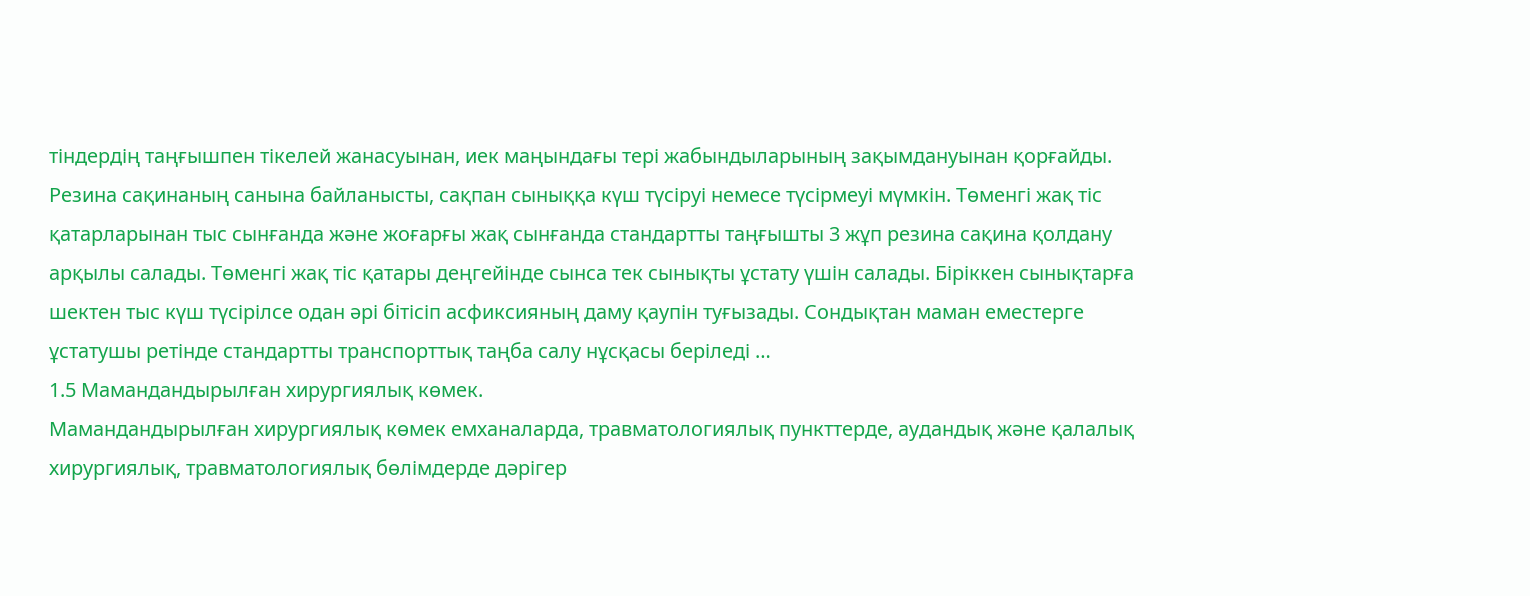тіндердің таңғышпен тікелей жанасуынан, иек маңындағы тері жабындыларының зақымдануынан қорғайды. Резина сақинаның санына байланысты, сақпан сыныққа күш түсіруі немесе түсірмеуі мүмкін. Төменгі жақ тіс қатарларынан тыс сынғанда және жоғарғы жақ сынғанда стандартты таңғышты 3 жұп резина сақина қолдану арқылы салады. Төменгі жақ тіс қатары деңгейінде сынса тек сынықты ұстату үшін салады. Біріккен сынықтарға шектен тыс күш түсірілсе одан әрі бітісіп асфиксияның даму қаупін туғызады. Сондықтан маман еместерге ұстатушы ретінде стандартты транспорттық таңба салу нұсқасы беріледі …
1.5 Мамандандырылған хирургиялық көмек.
Мамандандырылған хирургиялық көмек емханаларда, травматологиялық пункттерде, аудандық және қалалық хирургиялық, травматологиялық бөлімдерде дәрігер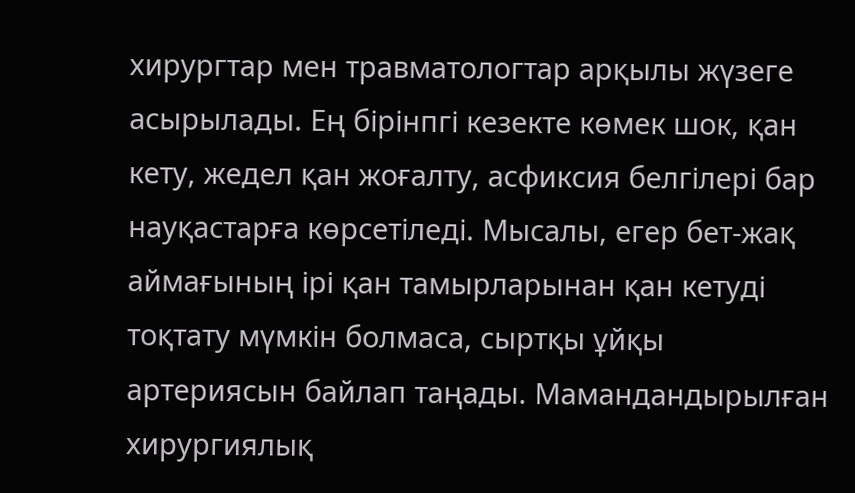хирургтар мен травматологтар арқылы жүзеге асырылады. Ең бірінпгі кезекте көмек шок, қан кету, жедел қан жоғалту, асфиксия белгілері бар науқастарға көрсетіледі. Мысалы, егер бет-жақ аймағының ірі қан тамырларынан қан кетуді тоқтату мүмкін болмаса, сыртқы ұйқы артериясын байлап таңады. Мамандандырылған хирургиялық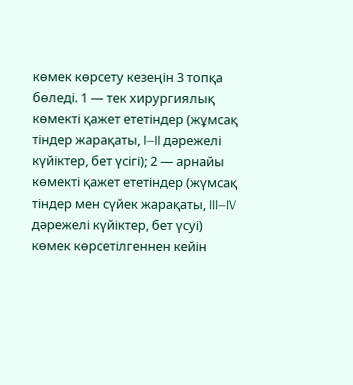көмек көрсету кезеңін 3 топқа бөледі. 1 — тек хирургиялық көмекті қажет ететіндер (жұмсақ тіндер жарақаты, I—II дәрежелі күйіктер, бет үсігі); 2 — арнайы көмекті қажет ететіндер (жүмсақ тіндер мен сүйек жарақаты, III—IV дәрежелі күйіктер, бет үсуі) көмек көрсетілгеннен кейін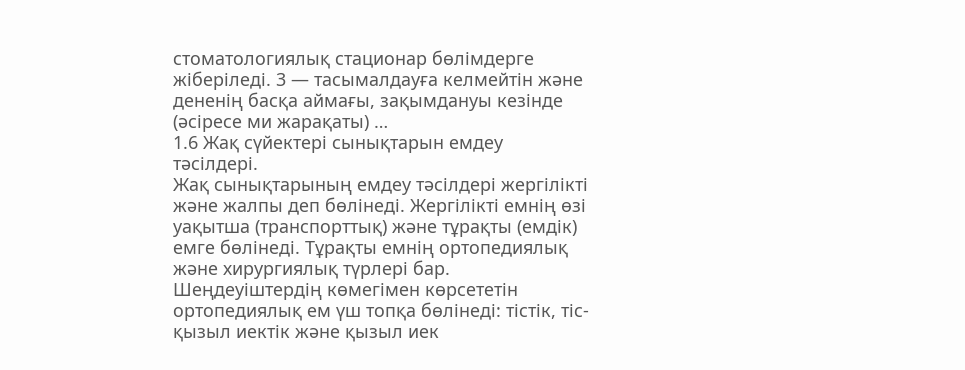стоматологиялық стационар бөлімдерге жіберіледі. 3 — тасымалдауға келмейтін және дененің басқа аймағы, зақымдануы кезінде (әсіресе ми жарақаты) …
1.6 Жақ сүйектері сынықтарын емдеу тәсілдері.
Жақ сынықтарының емдеу тәсілдері жергілікті және жалпы деп бөлінеді. Жергілікті емнің өзі уақытша (транспорттық) және тұрақты (емдік) емге бөлінеді. Тұрақты емнің ортопедиялық және хирургиялық түрлері бар.
Шеңдеуіштердің көмегімен көрсететін ортопедиялық ем үш топқа бөлінеді: тістік, тіс-қызыл иектік және қызыл иек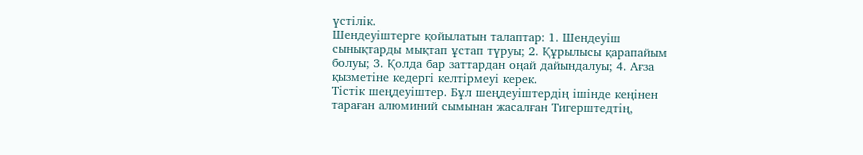үстілік.
Шендеуіштерге қойылатын талаптар: 1. Шендеуіш сынықтарды мықтап ұстап түруы; 2. Құрылысы қарапайым болуы; 3. Қолда бар заттардан оңай дайындалуы; 4. Ағза қызметіне кедергі келтірмеуі керек.
Тістік шеңдеуіштер. Бұл шеңдеуіштердің ішінде кеңінен тараған алюминий сымынан жасалған Тигерштедтің,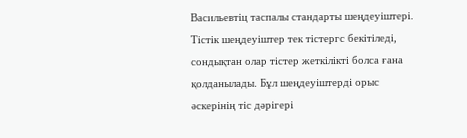Васильевтіц таспалы стандарты шеңдеуіштері. Тістік шеңдеуіштер тек тістергс бекітіледі, сондықтан олар тістер жеткілікті болса ғана қолданылады. Бұл шеңдеуіштерді орыс әскерінің тіс дәрігері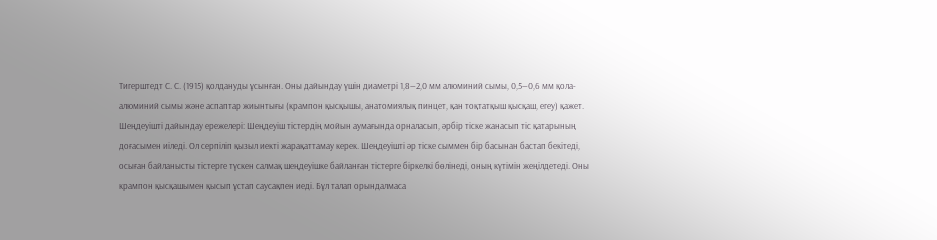Тигерштедт С. С. (1915) қолдануды ұсынған. Оны дайындау үшін диаметрі 1,8—2,0 мм алюминий сымы, 0,5—0,6 мм қола-алюминий сымы және аспаптар жиынтығы (крампон қысқышы, анатомиялық пинцет, қан тоқтатқыш қысқаш, егеу) қажет. Шеңдеуішті дайындау ережелері: Шеңдеуіш тістердің мойын аумағында орналасып, әрбір тіске жанасып тіс қатарының доғасымен иіледі. Ол серпіліп қызыл иекті жарақаттамау керек. Шеңдеуішті әр тіске сыммен бір басынан бастап бекітеді, осыған байланысты тістерге түскен салмақ шеңдеуішке байланған тістерге біркелкі бөлінеді, оның күтімін жеңілдетеді. Оны крампон қысқашымен қысып ұстап саусақпен иеді. Бұл талап орындалмаса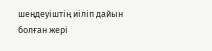шеңдеуіштің иіліп дайын болған жері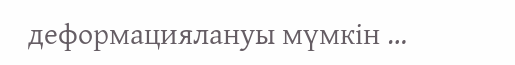деформациялануы мүмкін …